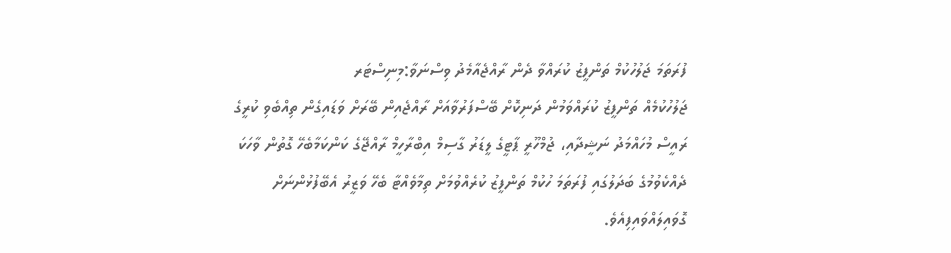ފުރަތަމަ ޖަލުހުކުމް ތަންފީޒު ކުރައްވާ ދެން ރާއްޖެއާމެދު ވިސްނަވާ:މިނިސްޓަރ
ޖަލުހުކުމެއް ތަންފީޒު ކުރައްވަމުން ދަނިކޮށް ބޭސްފަރުވާއަށް ރާއްޖެއިން ބޭރަށް ވަޑައިގެން ތިއްބެވި ކުރީގެ ރައީސް މުހައްމަދު ނަޝީދާއި، ޖުމްހޫރީ ޕާޓީގެ ލީޑަރު ގާސިމް އިބްރާހީމް ރާއްޖޭގެ ކަންކަމާބެހޭ ގޮތުން ވާހަކަ ދެއްކެވުމުގެ ބަދަލުގައި ފުރަތަމަ ހުކުމް ތަންފީޒު ކުރެއްވުމަށް ތިމާވެއްޓާ ބެހޭ ވަޒީރު އެބޭފުޅުންނަށް ގޮވައިލައްވައިފިއެވެ.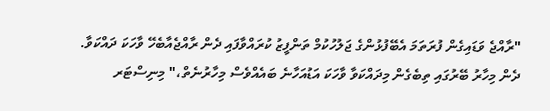"ރާއްޖެ ވަޑައިގެން ފުރަތަމަ އެބޭފުޅުންގެ ޖަލުހުކުމް ތަންފީޒު ކުރައްވާފައި ދެން ރާއްޖެއާބެހޭ ވާހަކަ ދައްކަވާ. ދެން މިހާރު ބޭރުގައި ތިބެގެން މިދައްކަވާ ވާހަކަ އަޑުއަހާނެ ބައެއްވެސް މިހާރުނެތް،" މިނިސްޓަރ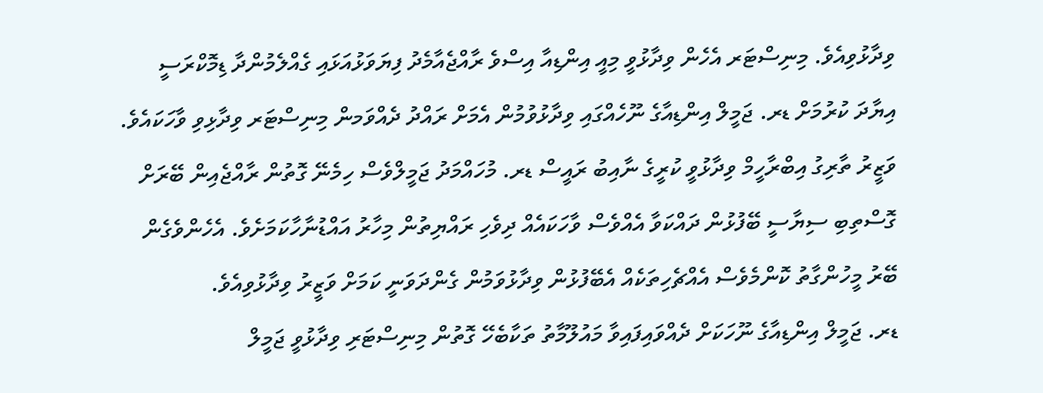ވިދާޅުވިއެވެ. މިނިސްޓަރ އެހެން ވިދާޅުވީ މިއީ އިންޑިއާ އިސްވެ ރާއްޖެއާމެދު ފިޔަވަޅުއަޅައި ގެއްލެމުންދާ ޑިމޮކްރަސީ އިޔާދަ ކުރުމަށް ޑރ. ޖަމީލް އިންޑިއާގެ ނޫހެއްގައި ވިދާޅުވުމުން އެމަށް ރައްދު ދެއްވަމން މިނިސްޓަރ ވިދާޅިވި ވާހަކައެވެ.
ވަޒީރު ތާރިގު އިބްރާހީމް ވިދާޅުވީ ކުރީގެ ނާއިބު ރައީސް ޑރ. މުހައްމަދު ޖަމީލްވެސް ހިމެނޭ ގޮތުން ރާއްޖެއިން ބޭރަށް ގޮސްތިބި ސިޔާސީ ބޭފުޅުން ދައްކަވާ އެއްވެސް ވާހަކައެއް ދިވެހި ރައްޔިތުން މިހާރު އައްޑުނާހާކަމަށެވެ. އެހެންވެގެން ބޭރު މީހުންގާތު ކޮންމެވެސް އެއްޗެހިތަކެއް އެބޭފުޅުން ވިދާޅުވަމުން ގެންދަވަނީ ކަމަށް ވަޒީރު ވިދާޅުވިއެވެ.
ޑރ. ޖަމީލް އިންޑިއާގެ ނޫހަކަށް ދެއްވައިފައިވާ މައުލޫމާތު ތަކާބެހޭ ގޮތުން މިނިސްޓަރި ވިދާޅުވީ ޖަމީލް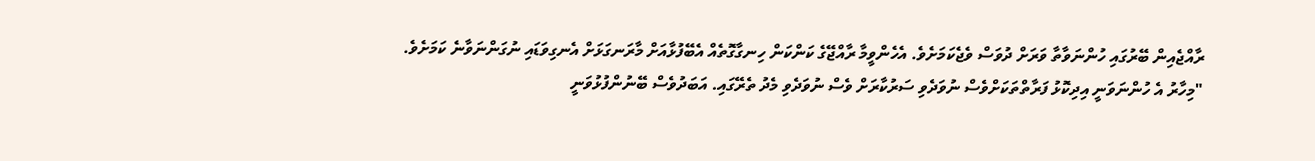ރާއްޖެއިން ބޭރުގައި ހުންނަވާތާ ވަރަށް ދުވަސް ވެޖެކަމަށެވެ. އެހެންވީމާ ރާއްޖޭގެ ކަންކަން ހިނގާގޮތެއް އެބޭފުޅާއަށް މާރަނގަޅަށް އެނގިވަޑައި ނުގަންނަވާނެ ކަމަށެވެ.
"މިހާރު އެ ހުންނަވަނީ އިދިކޮޅު ފަރާތްތަކަށްވެސް ނުވަދެވި ސަރުކާރަށް ވެސް ނުވަދެވި މެދު ތެރޭގައި. އަބަދުވެސް ބޭނުންފުޅުވަނީ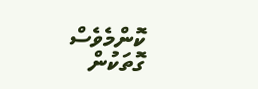ކޮންމެވެސް ގޮތަކުން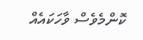ކޮންމެވެސް ވާހަކައެއް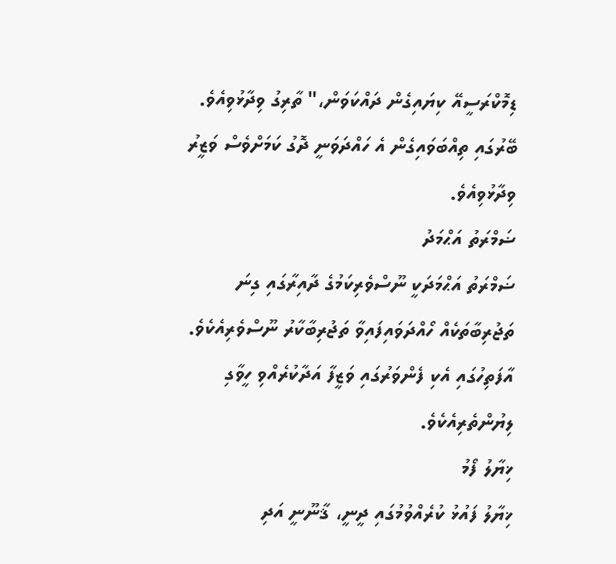ޑިމޮކްރަސީއޭ ކިޔައިގެން ދައްކަވަން،" ތާރިގު ވިދާޅުވިއެވެ.
ބޭރުގައި ތިއްބަވައިގެން އެ ހައްދަވަނީ ދޮގު ކަމަށްވެސް ވަޒީރު ވިދާޅުވިއެވެ.
ޟަމްރަތު އަޙްމަދު
ޟަމްރަތު އަޙްމަދަކީ ނޫސްވެރިކަމުގެ ދާއިރާގައި ގިނަ ތަޖުރިބާތަކެއް ހޯއްދަވައިފައިވާ ތަޖުރިބާކާރު ނޫސްވެރިއެކެވެ. އާފަތިހުގައި އެކި ފެންވަރުގައި ވަޒީފާ އަދާކުރެއްވި ހީވާގި ލިޔުންތެރިއެކެވެ.
ޚިޔާލު ފޯމު
ޚިޔާލު ފައުޅު ކުރެއްވުމުގައި ދީނީ، ޤާނޫނީ އަދި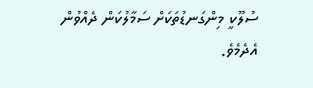ސުލޫކީ މިންގަނޑުތަކަށް ސަމާލުކަން ދެއްވުން އެދެމެވެ.